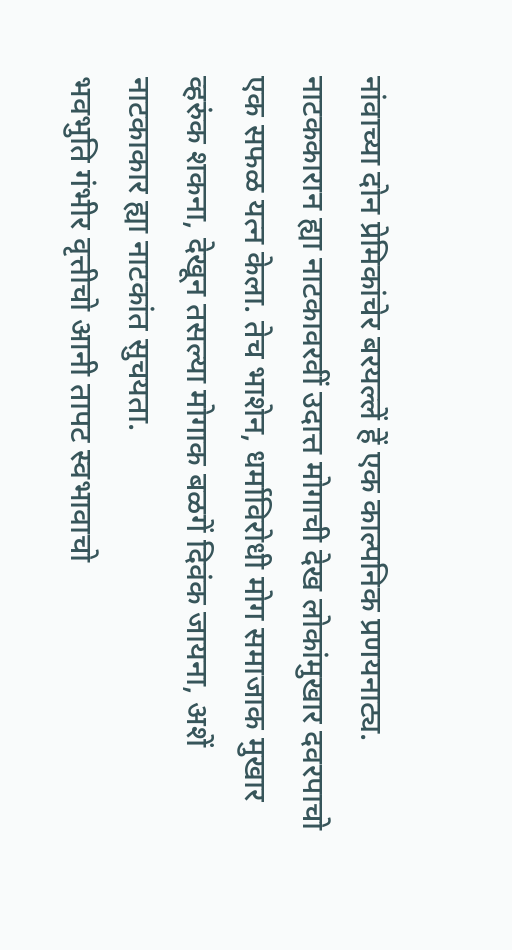नांवाच्या दोन प्रेमिकांचेर बरयल्लें हें एक काल्पनिक प्रणयनाट्य. नाटककारान ह्या नाटकावरवीं उदात्त मोगाची देख लोकांमुखार दवरपाचो एक सफळ यत्न केला. तेच भाशेन, धर्माविरोधी मोग समाजाक मुखार व्हरुंक शकना, देखून तसल्या मोगाक बळगें दिवंक जायना, अशें नाटकाकार ह्या नाटकांत सुचयता.
भवभुति गंभीर वृत्तीचो आनी तापट स्वभावाचो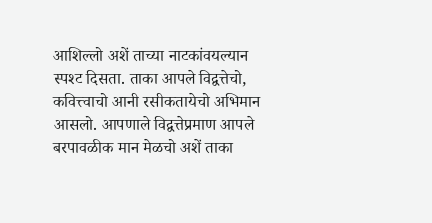आशिल्लो अशें ताच्या नाटकांवयल्यान स्पश्ट दिसता. ताका आपले विद्वत्तेचो, कवित्त्वाचो आनी रसीकतायेचो अभिमान आसलो. आपणाले विद्वत्तेप्रमाण आपले बरपावळीक मान मेळचो अशें ताका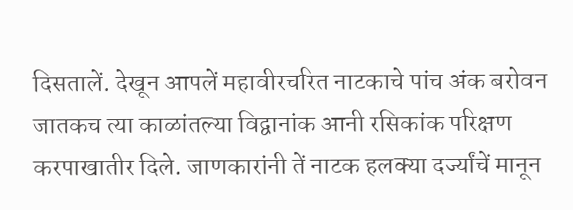दिसतालें. देखून आपलें महावीरचरित नाटकाचे पांच अंक बरोवन जातकच त्या काळांतल्या विद्वानांक आनी रसिकांक परिक्षण करपाखातीर दिले. जाणकारांनी तें नाटक हलक्या दर्ज्यांचें मानून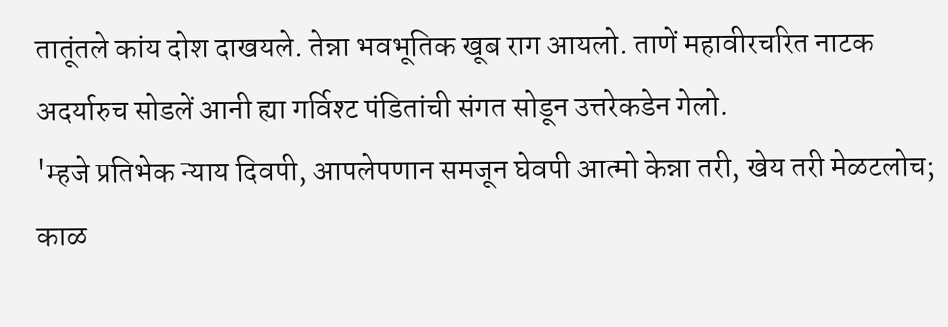तातूंतले कांय दोश दाखयले. तेन्ना भवभूतिक खूब राग आयलो. ताणें महावीरचरित नाटक अदर्यारुच सोडलें आनी ह्या गर्विश्ट पंडितांची संगत सोडून उत्तरेकडेन गेलो.
'म्हजे प्रतिभेक न्याय दिवपी, आपलेपणान समजून घेवपी आत्मो केन्ना तरी, खेय तरी मेळटलोच; काळ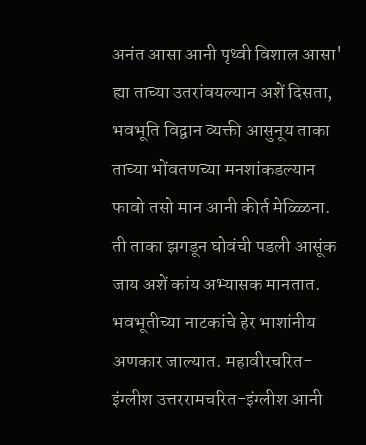अनंत आसा आनी पृथ्वी विशाल आसा' ह्या ताच्या उतरांवयल्यान अशें दिसता, भवभूति विद्वान व्यक्ती आसुनूय ताका ताच्या भोंवतणच्या मनशांकडल्यान फावो तसो मान आनी कीर्त मेळ्ळिना. ती ताका झगडून घोवंची पडली आसूंक जाय अशें कांय अभ्यासक मानतात.
भवभूतीच्या नाटकांचे हेर भाशांनीय अणकार जाल्यात. महावीरचरित-इंग्लीश उत्तररामचरित-इंग्लीश आनी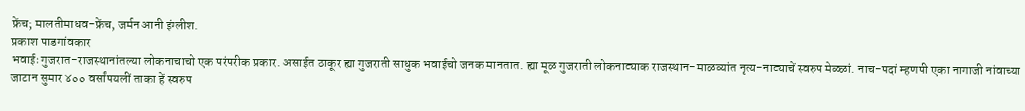फ्रेंच; मालतीमाधव-फ्रेंच, जर्मन आनी इंग्लीश.
प्रकाश पाडगांवकार
भवाईः गुजरात-राजस्थानांतल्या लोकनाचाचो एक परंपरीक प्रकार. असाईत ठाकूर ह्या गुजराती साधुक भवाईचो जनक मानतात. ह्या मूळ गुजराती लोकनाट्याक राजस्थान-माळव्यांत नृत्य-नाट्याचें स्वरुप मेळ्ळां. नाच-पदां म्हणपी एका नागाजी नांवाच्या जाटान सुमार ४०० वर्सांपयलीं ताका हें स्वरुप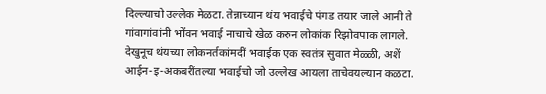दिल्ल्याचो उल्लेक मेळटा. तेन्नाच्यान थंय भवाईचे पंगड तयार जाले आनी ते गांवागांवांनी भोंवन भवाई नाचाचे खेळ करुन लोकांक रिझोवपाक लागले. देखुनूच थंयच्या लोकनर्तकांमदीं भवाईक एक स्वतंत्र सुवात मेळ्ळी, अशें आईन-इ-अकबरींतल्या भवाईचो जो उल्लेख आयला ताचेवयल्यान कळटा.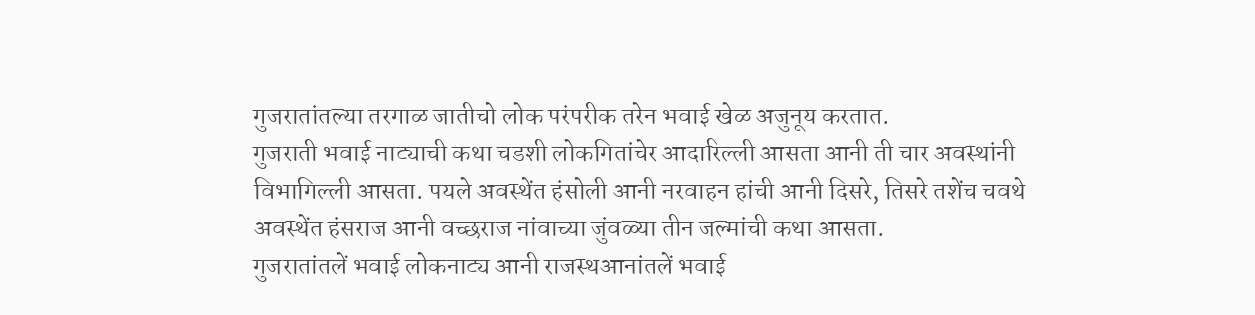गुजरातांतल्या तरगाळ जातीचो लोक परंपरीक तरेन भवाई खेळ अजुनूय करतात.
गुजराती भवाई नाट्याची कथा चडशी लोकगितांचेर आदारिल्ली आसता आनी ती चार अवस्थांनी विभागिल्ली आसता. पयले अवस्थेंत हंसोली आनी नरवाहन हांची आनी दिसरे, तिसरे तशेंच चवथे अवस्थेंत हंसराज आनी वच्छराज नांवाच्या जुंवळ्या तीन जल्मांची कथा आसता.
गुजरातांतलें भवाई लोकनाट्य आनी राजस्थआनांतलें भवाई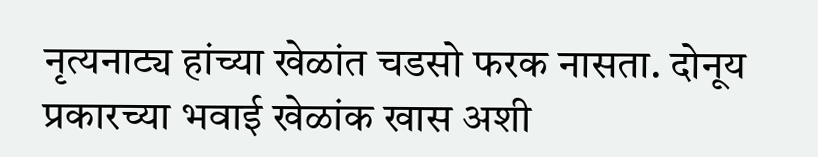नृत्यनाट्य हांच्या खेळांत चडसो फरक नासता. दोनूय प्रकारच्या भवाई खेळांक खास अशी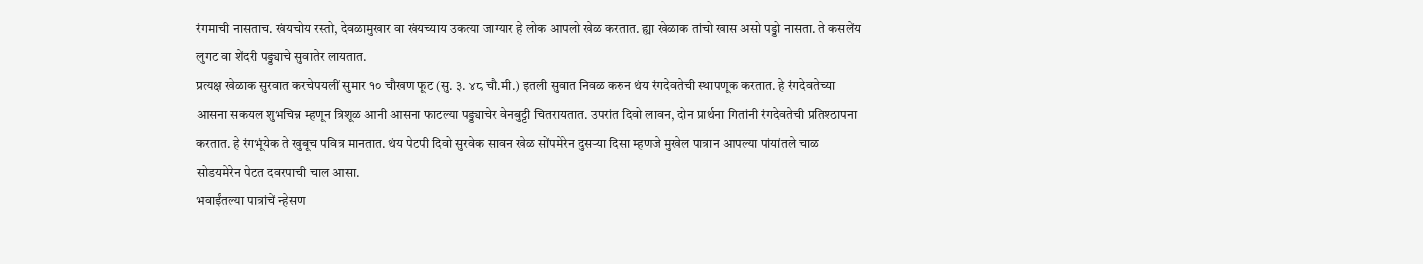रंगमाची नासताच. खंयचोय रस्तो, देवळामुखार वा खंयच्याय उकत्या जाग्यार हे लोक आपलो खेळ करतात. ह्या खेळाक तांचो खास असो पड्डो नासता. ते कसलेंय लुगट वा शेंदरी पड्ड्याचे सुवातेर लायतात.
प्रत्यक्ष खेळाक सुरवात करचेपयलीं सुमार १० चौखण फूट (सु. ३. ४८ चौ.मी.) इतली सुवात निवळ करुन थंय रंगदेवतेची स्थापणूक करतात. हे रंगदेवतेच्या आसना सकयल शुभचिन्न म्हणून त्रिशूळ आनी आसना फाटल्या पड्ड्याचेर वेनबुट्टी चितरायतात. उपरांत दिवो लावन, दोन प्रार्थना गितांनी रंगदेवतेची प्रतिश्ठापना करतात. हे रंगभूंयेक ते खुबूच पवित्र मानतात. थंय पेटपी दिवो सुरवेक सावन खेळ सोंपमेरेन दुसऱ्या दिसा म्हणजे मुखेल पात्रान आपल्या पांयांतले चाळ सोडयमेरेन पेटत दवरपाची चाल आसा.
भवाईंतल्या पात्रांचें न्हेसण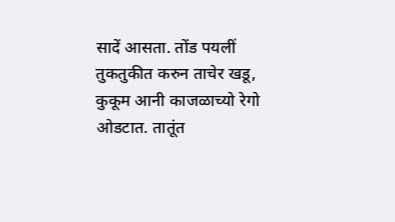सादें आसता. तोंड पयलीं तुकतुकीत करुन ताचेर खडू, कुकूम आनी काजळाच्यो रेगो ओडटात. तातूंत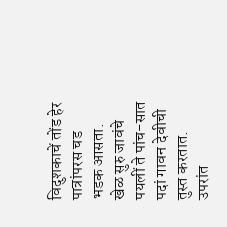विदुशकाचें तोंड हेर पात्रांपरस चड भडक आसता.
खेळ सुरु जावंचे पयलीं ते पांच-सात पदां गावन देवीची तुस्त करतात. उपरांत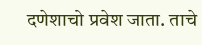दणेशाचो प्रवेश जाता. ताचे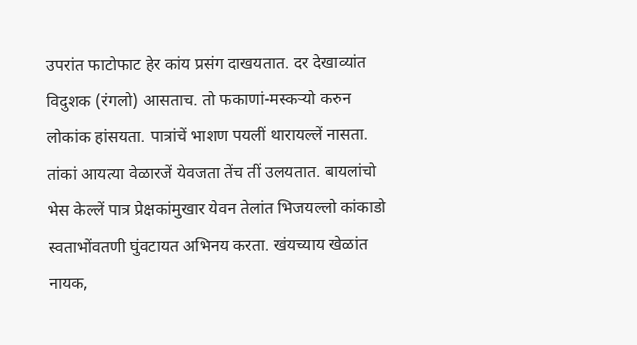उपरांत फाटोफाट हेर कांय प्रसंग दाखयतात. दर देखाव्यांत विदुशक (रंगलो) आसताच. तो फकाणां-मस्कऱ्यो करुन लोकांक हांसयता. पात्रांचें भाशण पयलीं थारायल्लें नासता. तांकां आयत्या वेळारजें येवजता तेंच तीं उलयतात. बायलांचो भेस केल्लें पात्र प्रेक्षकांमुखार येवन तेलांत भिजयल्लो कांकाडो स्वताभोंवतणी घुंवटायत अभिनय करता. खंयच्याय खेळांत नायक,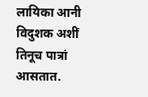लायिका आनी विदुशक अशीं तिनूच पात्रां आसतात.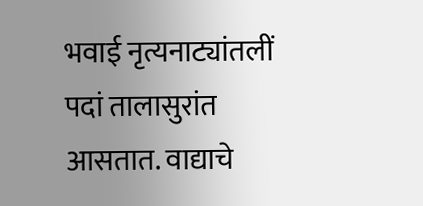भवाई नृत्यनाट्यांतलीं पदां तालासुरांत आसतात. वाद्याचे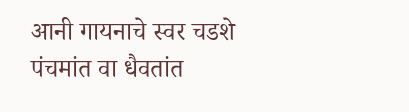आनी गायनाचे स्वर चडशे पंचमांत वा धैवतांत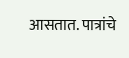आसतात. पात्रांचे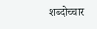शब्दोच्चार